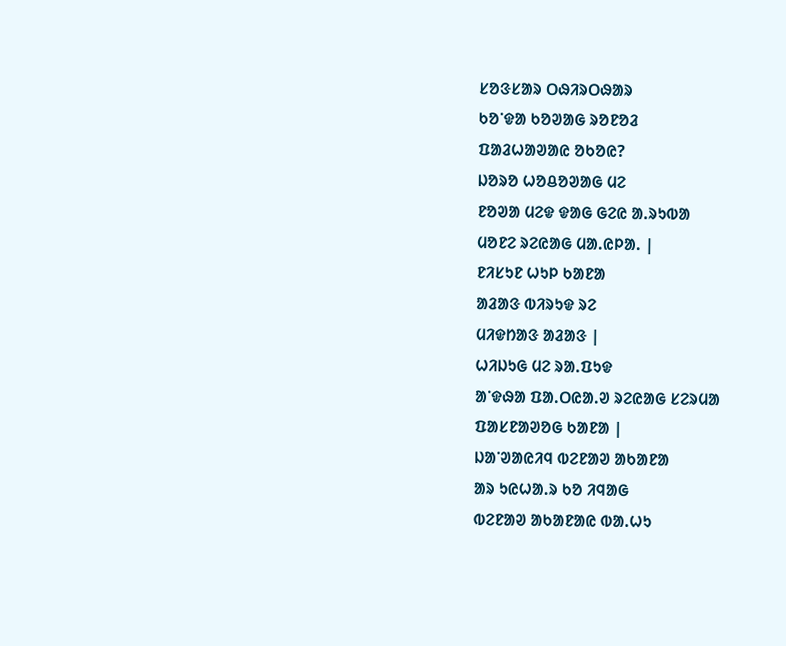ᱥᱚᱝᱥᱟᱨ ᱛᱷᱤᱨᱛᱷᱟᱨ
ᱠᱚᱸᱫᱟ ᱠᱚᱣᱟᱜ ᱨᱚᱱᱚᱲ
ᱯᱟᱲᱦᱟᱣᱟᱭ ᱚᱠᱚᱭ?
ᱡᱚᱨᱚ ᱦᱚᱪᱚᱣᱟᱜ ᱢᱮ
ᱱᱚᱣᱟ ᱢᱮᱫ ᱫᱟᱜ ᱜᱮᱭ ᱟ.ᱨᱩᱵᱟ
ᱢᱚᱱᱮ ᱨᱮᱭᱟᱜ ᱢᱟ.ᱭᱞᱟ. |
ᱱᱤᱥᱩᱱ ᱦᱩᱞ ᱠᱟᱱᱟ
ᱟᱲᱟᱝ ᱵᱤᱨᱩᱫ ᱨᱮ
ᱢᱤᱫᱴᱟᱝ ᱟᱲᱟᱝ |
ᱦᱤᱡᱩᱜ ᱢᱮ ᱨᱟ.ᱯᱩᱫ
ᱟᱸᱫᱷᱟ ᱯᱟ.ᱛᱭᱟ.ᱣ ᱨᱮᱭᱟᱜ ᱥᱮᱨᱢᱟ
ᱯᱟᱥᱱᱟᱣᱚᱜ ᱠᱟᱱᱟ |
ᱡᱟᱸᱣᱟᱭᱤᱧ ᱵᱮᱱᱟᱣ ᱟᱠᱟᱱᱟ
ᱟᱨ ᱩᱭᱦᱟ.ᱨ ᱠᱚ ᱤᱧᱟᱜ
ᱵᱮᱱᱟᱣ ᱟᱠᱟᱱᱟᱭ ᱵᱟ.ᱦᱩ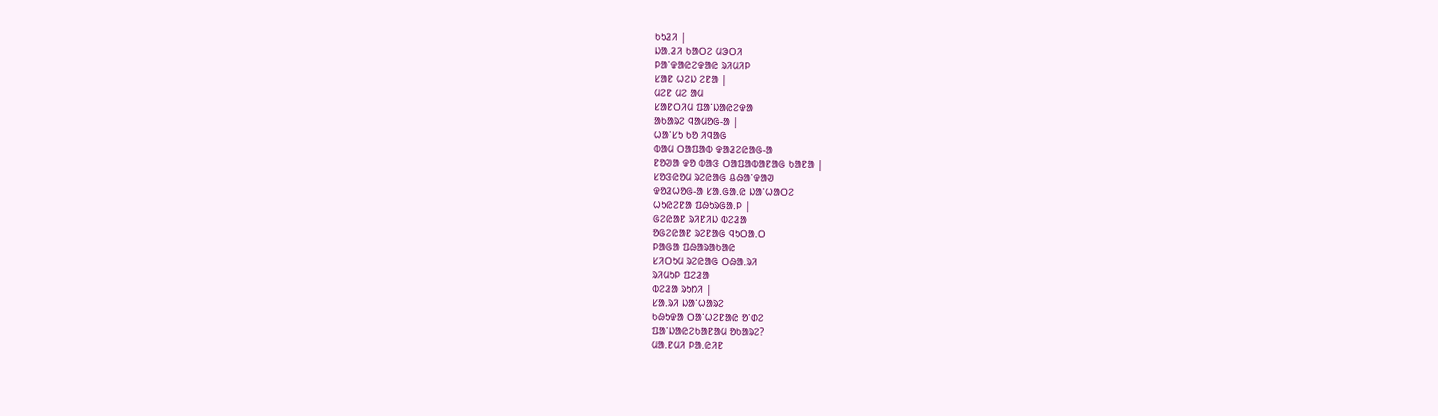ᱠᱩᱲᱤ |
ᱡᱟ.ᱲᱤ ᱠᱟᱛᱮ ᱢᱳᱛᱤ
ᱞᱟᱸᱫᱟᱭᱮᱫᱟᱭ ᱨᱤᱢᱤᱞ
ᱥᱟᱱ ᱦᱮᱡ ᱮᱱᱟ |
ᱢᱮᱱ ᱢᱮ ᱟᱢ
ᱥᱟᱱᱛᱤᱢ ᱯᱟᱸᱡᱟᱭᱮᱫᱟ
ᱟᱠᱟᱨᱮ ᱧᱟᱢᱚᱜ-ᱟ |
ᱦᱟᱸᱥᱩ ᱠᱚ ᱤᱧᱟᱜ
ᱵᱟᱢ ᱛᱟᱯᱟᱵ ᱫᱟᱲᱮᱭᱟᱜ-ᱟ
ᱱᱚᱣᱟ ᱫᱚ ᱵᱟᱝ ᱛᱟᱯᱟᱵᱟᱱᱟᱜ ᱠᱟᱱᱟ |
ᱥᱚᱝᱭᱚᱢ ᱨᱮᱭᱟᱜ ᱪᱷᱟᱸᱫᱟᱣ
ᱫᱚᱲᱦᱚᱜ-ᱟ ᱥᱟ.ᱜᱟ.ᱭ ᱡᱟᱸᱦᱟᱛᱮ
ᱦᱩᱭᱮᱱᱟ ᱯᱷᱩᱨᱜᱟ.ᱞ |
ᱜᱮᱭᱟᱱ ᱨᱤᱱᱤᱡ ᱵᱮᱲᱟ
ᱚᱜᱮᱭᱟᱱ ᱨᱮᱱᱟᱜ ᱧᱩᱛᱟ.ᱛ
ᱞᱟᱜᱟ ᱯᱷᱟᱨᱟᱠᱟᱭ
ᱥᱤᱛᱩᱢ ᱨᱮᱭᱟᱜ ᱛᱷᱟ.ᱨᱤ
ᱨᱤᱢᱩᱞ ᱯᱮᱲᱟ
ᱵᱮᱲᱟ ᱨᱩᱴᱤ |
ᱥᱟ.ᱨᱤ ᱡᱟᱸᱦᱟᱨᱮ
ᱠᱷᱩᱫᱟ ᱛᱟᱸᱦᱮᱱᱟᱭ ᱚᱸᱰᱮ
ᱯᱟᱸᱡᱟᱭᱮᱠᱟᱱᱟᱢ ᱚᱠᱟᱨᱮ?
ᱢᱟ.ᱱᱢᱤ ᱞᱟ.ᱭᱤᱱ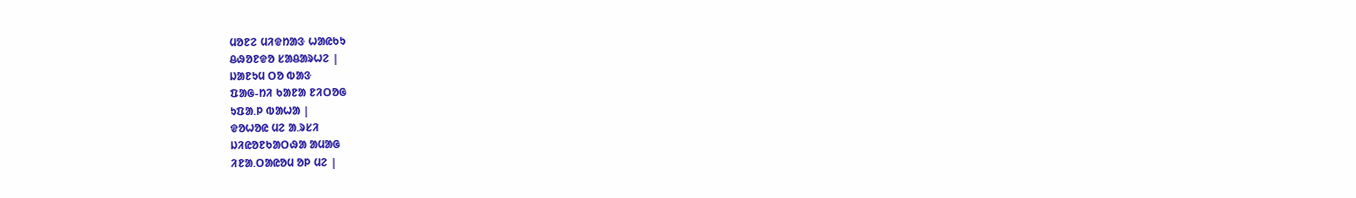ᱢᱚᱱᱮ ᱢᱤᱫᱴᱟᱝ ᱦᱟᱭᱠᱩ
ᱪᱷᱚᱱᱫᱚ ᱥᱟᱪᱟᱨᱦᱮ |
ᱡᱟᱱᱩᱢ ᱛᱚ ᱵᱟᱝ
ᱯᱟᱜ-ᱴᱤ ᱠᱟᱱᱟ ᱱᱤᱛᱚᱜ
ᱩᱯᱟ.ᱞ ᱵᱟᱦᱟ |
ᱫᱚᱦᱚᱭ ᱢᱮ ᱟ.ᱨᱥᱤ
ᱡᱤᱭᱚᱱᱠᱟᱛᱷᱟ ᱟᱢᱟᱜ
ᱤᱱᱟ.ᱛᱟᱭᱚᱢ ᱚᱞ ᱢᱮ |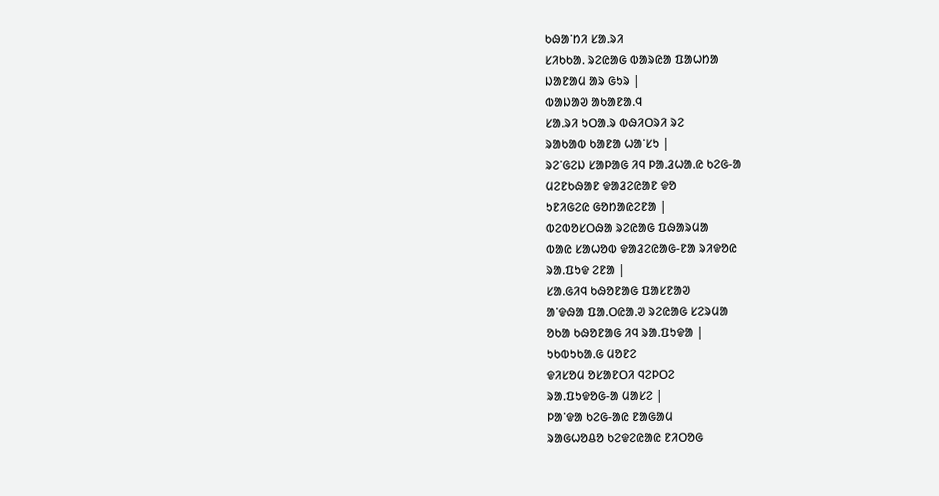ᱠᱷᱟᱸᱴᱤ ᱥᱟ.ᱨᱤ
ᱥᱤᱠᱠᱟ. ᱨᱮᱭᱟᱜ ᱵᱟᱨᱭᱟ ᱯᱟᱦᱴᱟ
ᱡᱟᱱᱟᱢ ᱟᱨ ᱜᱩᱨ |
ᱵᱟᱡᱟᱣ ᱟᱠᱟᱱᱟ.ᱧ
ᱥᱟ.ᱨᱤ ᱩᱛᱟ.ᱨ ᱵᱷᱤᱛᱨᱤ ᱨᱮ
ᱨᱟᱠᱟᱵ ᱠᱟᱱᱟ ᱦᱟᱸᱥᱩ |
ᱨᱮᱸᱜᱮᱡ ᱥᱟᱞᱟᱜ ᱤᱧ ᱞᱟ.ᱲᱦᱟ.ᱭ ᱠᱮᱜ-ᱟ
ᱢᱮᱱᱠᱷᱟᱱ ᱫᱟᱲᱮᱭᱟᱱ ᱫᱚ
ᱩᱱᱤᱜᱮᱭ ᱜᱚᱴᱟᱭᱮᱱᱟ |
ᱵᱮᱵᱚᱥᱛᱷᱟ ᱨᱮᱭᱟᱜ ᱯᱷᱟᱨᱢᱟ
ᱵᱟᱭ ᱥᱟᱦᱚᱵ ᱫᱟᱲᱮᱭᱟᱜ-ᱱᱟ ᱨᱤᱫᱚᱭ
ᱨᱟ.ᱯᱩᱫ ᱮᱱᱟ |
ᱥᱟ.ᱜᱤᱧ ᱠᱷᱚᱱᱟᱜ ᱯᱟᱥᱱᱟᱣ
ᱟᱸᱫᱷᱟ ᱯᱟ.ᱛᱭᱟ.ᱣ ᱨᱮᱭᱟᱜ ᱥᱮᱨᱢᱟ
ᱚᱠᱟ ᱠᱷᱚᱱᱟᱜ ᱤᱧ ᱨᱟ.ᱯᱩᱫᱟ |
ᱩᱠᱵᱩᱠᱟ.ᱜ ᱢᱚᱱᱮ
ᱫᱤᱥᱚᱢ ᱚᱥᱟᱱᱛᱤ ᱧᱮᱞᱛᱮ
ᱨᱟ.ᱯᱩᱫᱚᱜ-ᱟ ᱢᱟᱥᱮ |
ᱞᱟᱸᱫᱟ ᱠᱮᱜ-ᱟᱭ ᱱᱟᱜᱟᱢ
ᱨᱟᱜᱦᱚᱪᱚ ᱠᱮᱫᱮᱭᱟᱭ ᱱᱤᱛᱚᱜ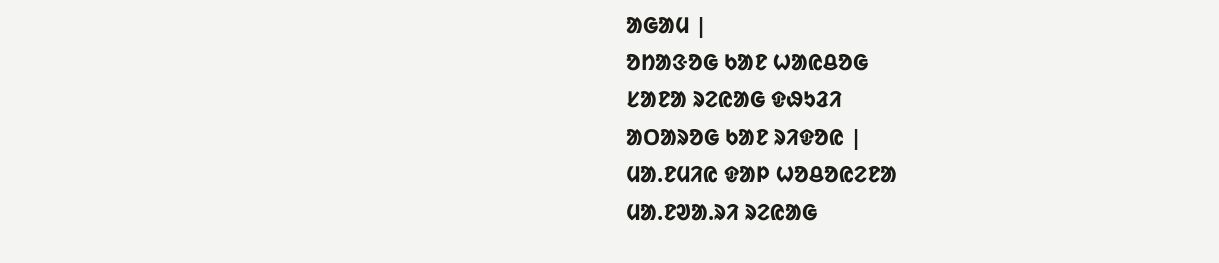ᱟᱜᱟᱢ |
ᱚᱴᱟᱝᱚᱜ ᱠᱟᱱ ᱦᱟᱭᱪᱚᱜ
ᱥᱟᱱᱟ ᱨᱮᱭᱟᱜ ᱫᱷᱩᱲᱤ
ᱟᱛᱟᱨᱚᱜ ᱠᱟᱱ ᱨᱤᱫᱚᱭ |
ᱢᱟ.ᱱᱢᱤᱭ ᱫᱟᱞ ᱦᱚᱪᱚᱭᱮᱱᱟ
ᱢᱟ.ᱱᱣᱟ.ᱨᱤ ᱨᱮᱭᱟᱜ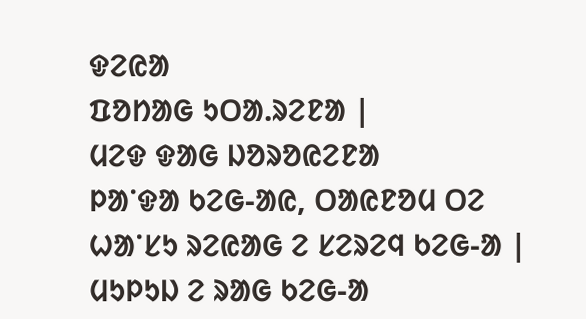ᱫᱮᱭᱟ
ᱯᱚᱴᱟᱜ ᱩᱛᱟ.ᱨᱮᱱᱟ |
ᱢᱮᱫ ᱫᱟᱜ ᱡᱚᱨᱚᱭᱮᱱᱟ
ᱞᱟᱸᱫᱟ ᱠᱮᱜ-ᱟᱭ, ᱛᱟᱭᱱᱚᱢ ᱛᱮ
ᱦᱟᱸᱥᱩ ᱨᱮᱭᱟᱜ ᱮ ᱥᱮᱨᱮᱧ ᱠᱮᱜ-ᱟ |
ᱢᱩᱞᱩᱡ ᱮ ᱨᱟᱜ ᱠᱮᱜ-ᱟ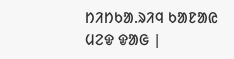ᱴᱤᱴᱠᱟ.ᱨᱤᱧ ᱠᱟᱱᱟᱭ
ᱢᱮᱫ ᱫᱟᱜ |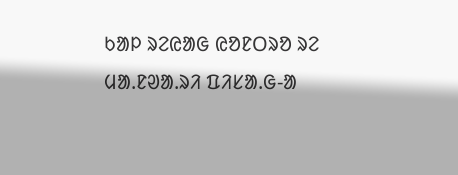ᱠᱟᱞ ᱨᱮᱭᱟᱜ ᱭᱚᱱᱛᱨᱚ ᱨᱮ
ᱢᱟ.ᱱᱣᱟ.ᱨᱤ ᱯᱤᱥᱟ.ᱜ-ᱟ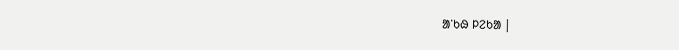ᱟᱸᱠᱷ ᱞᱮᱠᱟ |